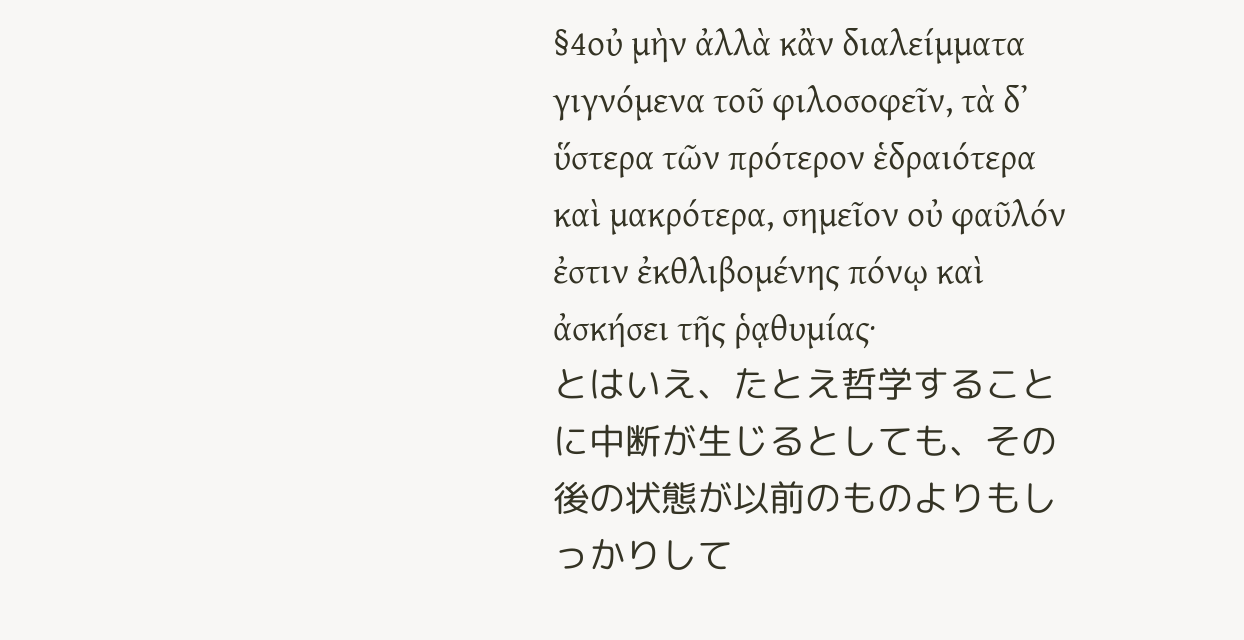§4οὐ μὴν ἀλλὰ κἂν διαλείμματα γιγνόμενα τοῦ φιλοσοφεῖν, τὰ δʼ ὕστερα τῶν πρότερον ἑδραιότερα καὶ μακρότερα, σημεῖον οὐ φαῦλόν ἐστιν ἐκθλιβομένης πόνῳ καὶ ἀσκήσει τῆς ῥᾳθυμίας·
とはいえ、たとえ哲学することに中断が生じるとしても、その後の状態が以前のものよりもしっかりして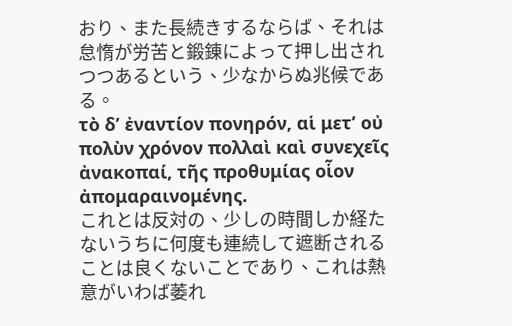おり、また長続きするならば、それは怠惰が労苦と鍛錬によって押し出されつつあるという、少なからぬ兆候である。
τὸ δʼ ἐναντίον πονηρόν, αἱ μετʼ οὐ πολὺν χρόνον πολλαὶ καὶ συνεχεῖς ἀνακοπαί, τῆς προθυμίας οἷον ἀπομαραινομένης.
これとは反対の、少しの時間しか経たないうちに何度も連続して遮断されることは良くないことであり、これは熱意がいわば萎れ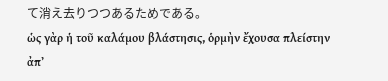て消え去りつつあるためである。
ὡς γὰρ ἡ τοῦ καλάμου βλάστησις, ὁρμὴν ἔχουσα πλείστην ἀπʼ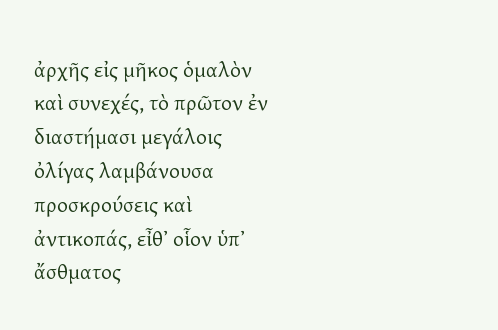ἀρχῆς εἰς μῆκος ὁμαλὸν καὶ συνεχές, τὸ πρῶτον ἐν διαστήμασι μεγάλοις ὀλίγας λαμβάνουσα προσκρούσεις καὶ ἀντικοπάς, εἶθʼ οἷον ὑπʼ ἄσθματος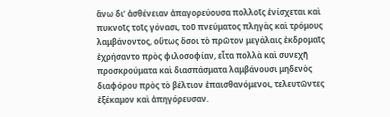ἄνω διʼ ἀσθένειαν ἀπαγορεύουσα πολλοῖς ἐνίσχεται καὶ πυκνοῖς τοῖς γόνασι, τοῦ πνεύματος πληγὰς καὶ τρόμους λαμβάνοντος, οὕτως ὅσοι τὸ πρῶτον μεγάλαις ἐκδρομαῖς ἐχρήσαντο πρὸς φιλοσοφίαν, εἶτα πολλὰ καὶ συνεχῆ προσκρούματα καὶ διασπάσματα λαμβάνουσι μηδενὸς διαφόρου πρὸς τὸ βέλτιον ἐπαισθανόμενοι, τελευτῶντες ἐξέκαμον καὶ ἀπηγόρευσαν.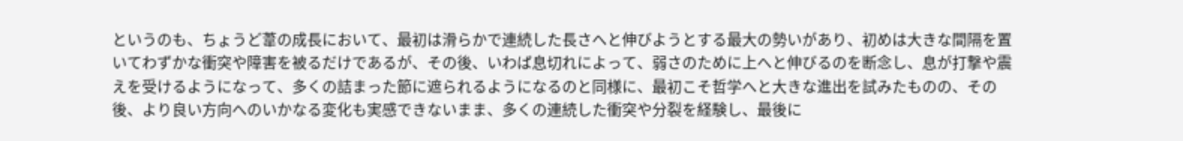というのも、ちょうど葦の成長において、最初は滑らかで連続した長さへと伸びようとする最大の勢いがあり、初めは大きな間隔を置いてわずかな衝突や障害を被るだけであるが、その後、いわば息切れによって、弱さのために上へと伸びるのを断念し、息が打撃や震えを受けるようになって、多くの詰まった節に遮られるようになるのと同様に、最初こそ哲学へと大きな進出を試みたものの、その後、より良い方向へのいかなる変化も実感できないまま、多くの連続した衝突や分裂を経験し、最後に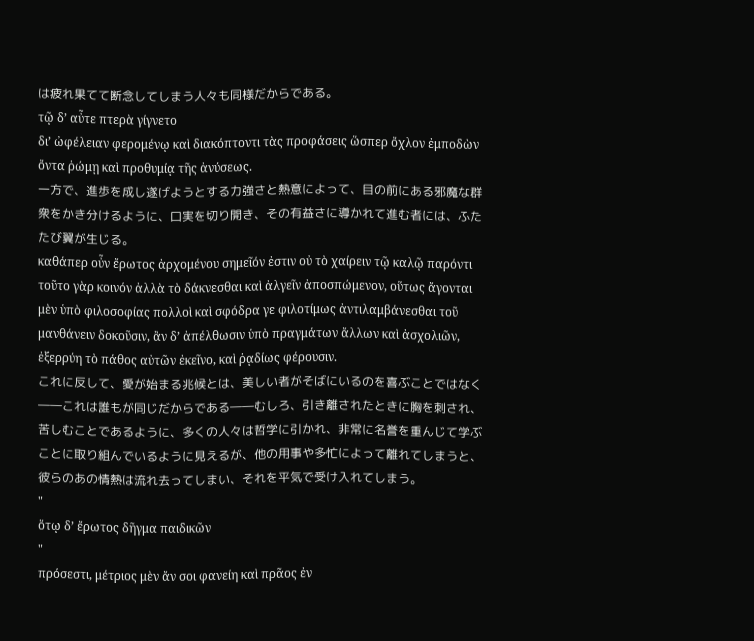は疲れ果てて断念してしまう人々も同様だからである。
τῷ δʼ αὖτε πτερὰ γίγνετο
διʼ ὠφέλειαν φερομένῳ καὶ διακόπτοντι τὰς προφάσεις ὥσπερ ὄχλον ἐμποδὼν ὄντα ῥώμῃ καὶ προθυμίᾳ τῆς ἀνύσεως.
一方で、進歩を成し遂げようとする力強さと熱意によって、目の前にある邪魔な群衆をかき分けるように、口実を切り開き、その有益さに導かれて進む者には、ふたたび翼が生じる。
καθάπερ οὖν ἔρωτος ἀρχομένου σημεῖόν ἐστιν οὐ τὸ χαίρειν τῷ καλῷ παρόντι τοῦτο γὰρ κοινόν ἀλλὰ τὸ δάκνεσθαι καὶ ἀλγεῖν ἀποσπώμενον, οὕτως ἄγονται μὲν ὑπὸ φιλοσοφίας πολλοὶ καὶ σφόδρα γε φιλοτίμως ἀντιλαμβάνεσθαι τοῦ μανθάνειν δοκοῦσιν, ἂν δʼ ἀπέλθωσιν ὑπὸ πραγμάτων ἄλλων καὶ ἀσχολιῶν, ἐξερρύη τὸ πάθος αὐτῶν ἐκεῖνο, καὶ ῥᾳδίως φέρουσιν.
これに反して、愛が始まる兆候とは、美しい者がそばにいるのを喜ぶことではなく――これは誰もが同じだからである――むしろ、引き離されたときに胸を刺され、苦しむことであるように、多くの人々は哲学に引かれ、非常に名誉を重んじて学ぶことに取り組んでいるように見えるが、他の用事や多忙によって離れてしまうと、彼らのあの情熱は流れ去ってしまい、それを平気で受け入れてしまう。
"
ὅτῳ δʼ ἔρωτος δῆγμα παιδικῶν
"
πρόσεστι, μέτριος μὲν ἄν σοι φανείη καὶ πρᾶος ἐν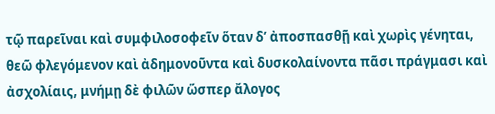τῷ παρεῖναι καὶ συμφιλοσοφεῖν ὅταν δʼ ἀποσπασθῇ καὶ χωρὶς γένηται, θεῶ φλεγόμενον καὶ ἀδημονοῦντα καὶ δυσκολαίνοντα πᾶσι πράγμασι καὶ ἀσχολίαις, μνήμῃ δὲ φιλῶν ὥσπερ ἄλογος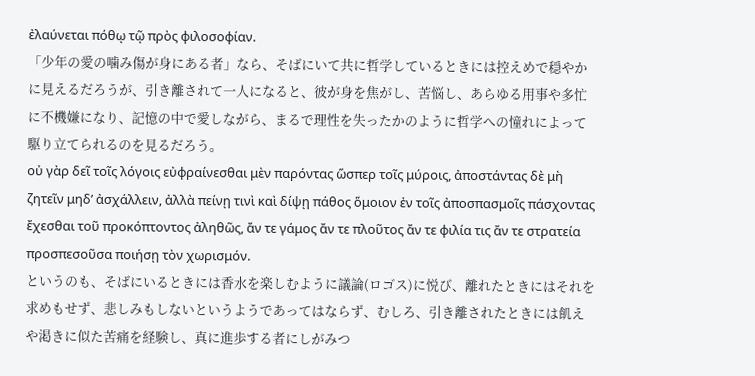ἐλαύνεται πόθῳ τῷ πρὸς φιλοσοφίαν.
「少年の愛の噛み傷が身にある者」なら、そばにいて共に哲学しているときには控えめで穏やかに見えるだろうが、引き離されて一人になると、彼が身を焦がし、苦悩し、あらゆる用事や多忙に不機嫌になり、記憶の中で愛しながら、まるで理性を失ったかのように哲学への憧れによって駆り立てられるのを見るだろう。
οὐ γὰρ δεῖ τοῖς λόγοις εὐφραίνεσθαι μὲν παρόντας ὥσπερ τοῖς μύροις, ἀποστάντας δὲ μὴ ζητεῖν μηδʼ ἀσχάλλειν, ἀλλὰ πείνῃ τινὶ καὶ δίψῃ πάθος ὅμοιον ἐν τοῖς ἀποσπασμοῖς πάσχοντας ἔχεσθαι τοῦ προκόπτοντος ἀληθῶς, ἄν τε γάμος ἄν τε πλοῦτος ἄν τε φιλία τις ἄν τε στρατεία προσπεσοῦσα ποιήσῃ τὸν χωρισμόν.
というのも、そばにいるときには香水を楽しむように議論(ロゴス)に悦び、離れたときにはそれを求めもせず、悲しみもしないというようであってはならず、むしろ、引き離されたときには飢えや渇きに似た苦痛を経験し、真に進歩する者にしがみつ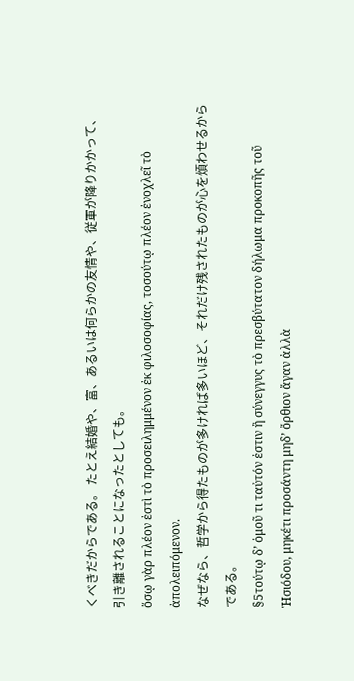くべきだからである。 たとえ結婚や、富、あるいは何らかの友情や、従軍が降りかかって、引き離されることになったとしても。
ὅσῳ γὰρ πλέον ἐστὶ τὸ προσειλημμένον ἐκ φιλοσοφίας, τοσούτῳ πλέον ἐνοχλεῖ τὸ ἀπολειπόμενον.
なぜなら、哲学から得たものが多ければ多いほど、それだけ残されたものが心を煩わせるからである。
§5τούτῳ δʼ ὁμοῦ τι ταὐτόν ἐστιν ἢ σύνεγγυς τὸ πρεσβύτατον δήλωμα προκοπῆς τοῦ Ἡσιόδου, μηκέτι προσάντη μηδʼ ὄρθιον ἄγαν ἀλλὰ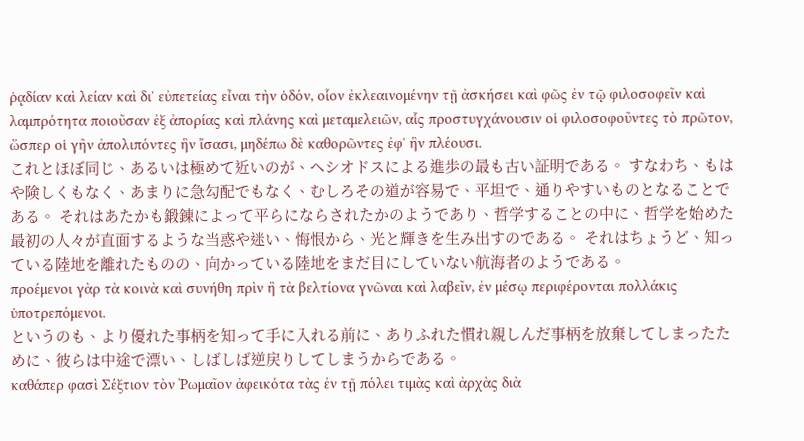ῥᾳδίαν καὶ λείαν καὶ διʼ εὐπετείας εἶναι τὴν ὁδόν, οἷον ἐκλεαινομένην τῇ ἀσκήσει καὶ φῶς ἐν τῷ φιλοσοφεῖν καὶ λαμπρότητα ποιοῦσαν ἐξ ἀπορίας καὶ πλάνης καὶ μεταμελειῶν, αἷς προστυγχάνουσιν οἱ φιλοσοφοῦντες τὸ πρῶτον, ὥσπερ οἱ γῆν ἀπολιπόντες ἣν ἴσασι, μηδέπω δὲ καθορῶντες ἐφʼ ἣν πλέουσι.
これとほぼ同じ、あるいは極めて近いのが、ヘシオドスによる進歩の最も古い証明である。 すなわち、もはや険しくもなく、あまりに急勾配でもなく、むしろその道が容易で、平坦で、通りやすいものとなることである。 それはあたかも鍛錬によって平らにならされたかのようであり、哲学することの中に、哲学を始めた最初の人々が直面するような当惑や迷い、悔恨から、光と輝きを生み出すのである。 それはちょうど、知っている陸地を離れたものの、向かっている陸地をまだ目にしていない航海者のようである。
προέμενοι γὰρ τὰ κοινὰ καὶ συνήθη πρὶν ἢ τὰ βελτίονα γνῶναι καὶ λαβεῖν, ἐν μέσῳ περιφέρονται πολλάκις ὑποτρεπόμενοι.
というのも、より優れた事柄を知って手に入れる前に、ありふれた慣れ親しんだ事柄を放棄してしまったために、彼らは中途で漂い、しばしば逆戻りしてしまうからである。
καθάπερ φασὶ Σέξτιον τὸν Ῥωμαῖον ἀφεικότα τὰς ἐν τῇ πόλει τιμὰς καὶ ἀρχὰς διὰ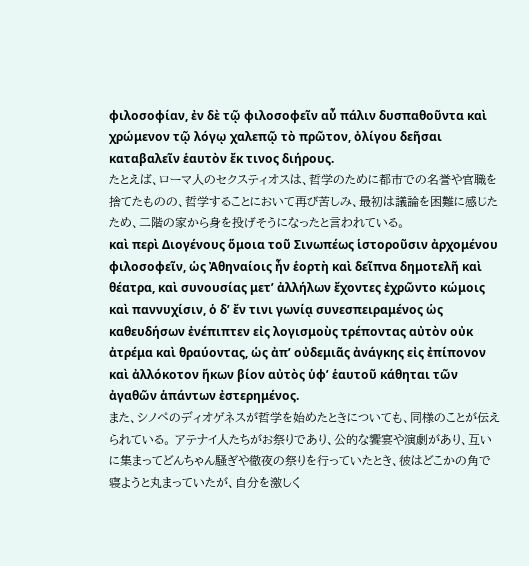φιλοσοφίαν, ἐν δὲ τῷ φιλοσοφεῖν αὖ πάλιν δυσπαθοῦντα καὶ χρώμενον τῷ λόγῳ χαλεπῷ τὸ πρῶτον, ὀλίγου δεῆσαι καταβαλεῖν ἑαυτὸν ἔκ τινος διήρους.
たとえば、ローマ人のセクスティオスは、哲学のために都市での名誉や官職を捨てたものの、哲学することにおいて再び苦しみ、最初は議論を困難に感じたため、二階の家から身を投げそうになったと言われている。
καὶ περὶ Διογένους ὅμοια τοῦ Σινωπέως ἱστοροῦσιν ἀρχομένου φιλοσοφεῖν, ὡς Ἀθηναίοις ἦν ἑορτὴ καὶ δεῖπνα δημοτελῆ καὶ θέατρα, καὶ συνουσίας μετʼ ἀλλήλων ἔχοντες ἐχρῶντο κώμοις καὶ παννυχίσιν, ὁ δʼ ἔν τινι γωνίᾳ συνεσπειραμένος ὡς καθευδήσων ἐνέπιπτεν εἰς λογισμοὺς τρέποντας αὐτὸν οὐκ ἀτρέμα καὶ θραύοντας, ὡς ἀπʼ οὐδεμιᾶς ἀνάγκης εἰς ἐπίπονον καὶ ἀλλόκοτον ἥκων βίον αὐτὸς ὑφʼ ἑαυτοῦ κάθηται τῶν ἀγαθῶν ἁπάντων ἐστερημένος.
また、シノペのディオゲネスが哲学を始めたときについても、同様のことが伝えられている。 アテナイ人たちがお祭りであり、公的な饗宴や演劇があり、互いに集まってどんちゃん騒ぎや徹夜の祭りを行っていたとき、彼はどこかの角で寝ようと丸まっていたが、自分を激しく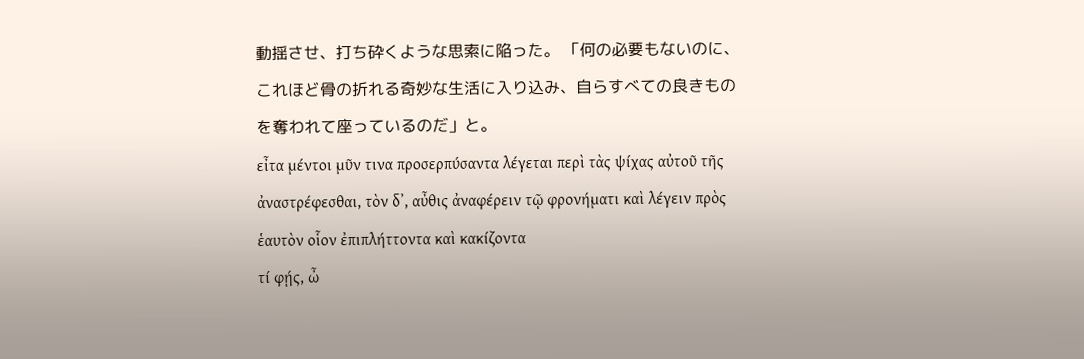動揺させ、打ち砕くような思索に陥った。 「何の必要もないのに、これほど骨の折れる奇妙な生活に入り込み、自らすべての良きものを奪われて座っているのだ」と。
εἶτα μέντοι μῦν τινα προσερπύσαντα λέγεται περὶ τὰς ψίχας αὐτοῦ τῆς ἀναστρέφεσθαι, τὸν δʼ, αὖθις ἀναφέρειν τῷ φρονήματι καὶ λέγειν πρὸς ἑαυτὸν οἷον ἐπιπλήττοντα καὶ κακίζοντα
τί φῄς, ὦ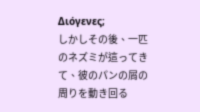Διόγενες;
しかしその後、一匹のネズミが這ってきて、彼のパンの屑の周りを動き回る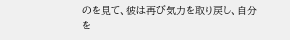のを見て、彼は再び気力を取り戻し、自分を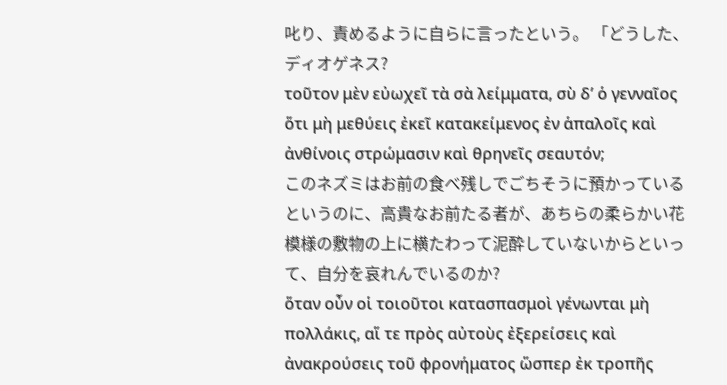叱り、責めるように自らに言ったという。 「どうした、ディオゲネス?
τοῦτον μὲν εὐωχεῖ τὰ σὰ λείμματα, σὺ δʼ ὁ γενναῖος ὅτι μὴ μεθύεις ἐκεῖ κατακείμενος ἐν ἁπαλοῖς καὶ ἀνθίνοις στρώμασιν καὶ θρηνεῖς σεαυτόν;
このネズミはお前の食べ残しでごちそうに預かっているというのに、高貴なお前たる者が、あちらの柔らかい花模様の敷物の上に横たわって泥酔していないからといって、自分を哀れんでいるのか?
ὅταν οὖν οἱ τοιοῦτοι κατασπασμοὶ γένωνται μὴ πολλάκις, αἵ τε πρὸς αὐτοὺς ἐξερείσεις καὶ ἀνακρούσεις τοῦ φρονήματος ὥσπερ ἐκ τροπῆς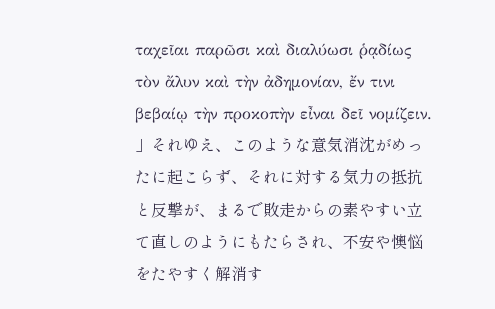ταχεῖαι παρῶσι καὶ διαλύωσι ῥᾳδίως τὸν ἄλυν καὶ τὴν ἀδημονίαν, ἔν τινι βεβαίῳ τὴν προκοπὴν εἶναι δεῖ νομίζειν.
」それゆえ、このような意気消沈がめったに起こらず、それに対する気力の抵抗と反撃が、まるで敗走からの素やすい立て直しのようにもたらされ、不安や懊悩をたやすく解消す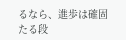るなら、進歩は確固たる段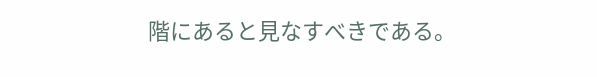階にあると見なすべきである。